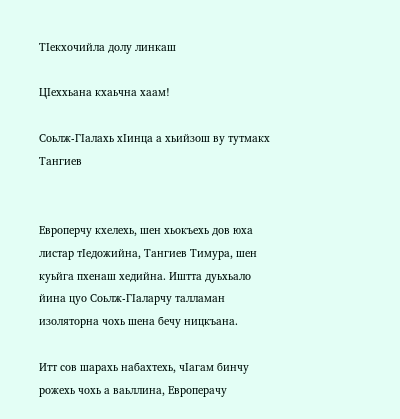ТIекхочийла долу линкаш

ЦIеххьана кхаьчна хаам!

Соьлж-ГIалахь хIинца а хьийзош ву тутмакх Тангиев


Европерчу кхелехь, шен хьокъехь дов юха листар тIедожийна, Тангиев Тимура, шен куьйга пхенаш хедийна. Иштта дуьхьало йина цуо Соьлж-ГIаларчу талламан изоляторна чохь шена бечу ницкъана.

Итт сов шарахь набахтехь, чIагам бинчу рожехь чохь а ваьллина, Европерачу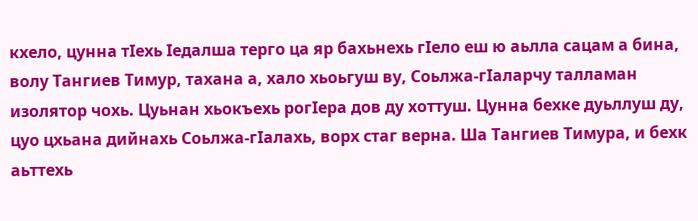кхело, цунна тIехь Iедалша терго ца яр бахьнехь гIело еш ю аьлла сацам а бина, волу Тангиев Тимур, тахана а, хало хьоьгуш ву, Соьлжа-гIаларчу талламан изолятор чохь. Цуьнан хьокъехь рогIера дов ду хоттуш. Цунна бехке дуьллуш ду, цуо цхьана дийнахь Соьлжа-гIалахь, ворх стаг верна. Ша Тангиев Тимура, и бехк аьттехь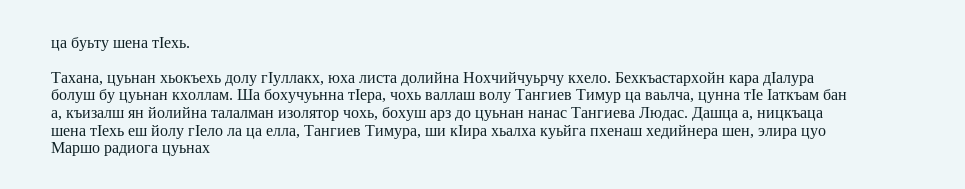ца буьту шена тIехь.

Тахана, цуьнан хьокъехь долу гIуллакх, юха листа долийна Нохчийчуьрчу кхело. Бехкъастархойн кара дIалура болуш бу цуьнан кхоллам. Ша бохучуьнна тIера, чохь валлаш волу Тангиев Тимур ца ваьлча, цунна тIе Iаткъам бан а, къизалш ян йолийна талалман изолятор чохь, бохуш арз до цуьнан нанас Тангиева Людас. Дашца а, ницкъаца шена тIехь еш йолу гIело ла ца елла, Тангиев Тимура, ши кIира хьалха куьйга пхенаш хедийнера шен, элира цуо Маршо радиога цуьнах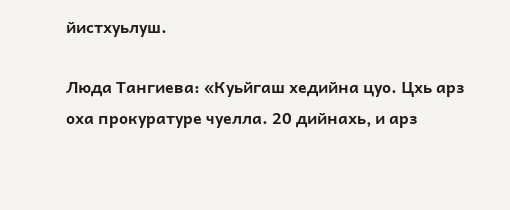йистхуьлуш.

Люда Тангиева: «Куьйгаш хедийна цуо. Цхь арз оха прокуратуре чуелла. 20 дийнахь, и арз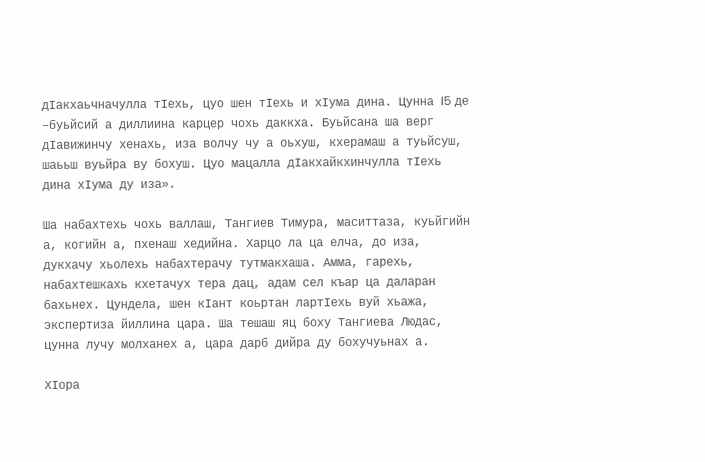дIакхаьчначулла тIехь, цуо шен тIехь и хIума дина. Цунна I5 де –буьйсий а диллиина карцер чохь даккха. Буьйсана ша верг дIавижинчу хенахь, иза волчу чу а оьхуш, кхерамаш а туьйсуш, шаььш вуьйра ву бохуш. Цуо мацалла дIакхайкхинчулла тIехь дина хIума ду иза».

Ша набахтехь чохь валлаш, Тангиев Тимура, маситтаза, куьйгийн а, когийн а, пхенаш хедийна. Харцо ла ца елча, до иза, дукхачу хьолехь набахтерачу тутмакхаша. Амма, гарехь, набахтешкахь кхетачух тера дац, адам сел къар ца даларан бахьнех. Цундела, шен кIант коьртан лартIехь вуй хьажа, экспертиза йиллина цара. Ша тешаш яц боху Тангиева Людас, цунна лучу молханех а, цара дарб дийра ду бохучуьнах а.

ХIора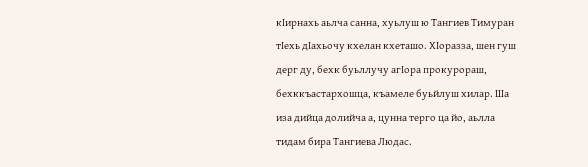кIирнахь аьлча санна, хуьлуш ю Тангиев Тимуран тIехь дIахьочу кхелан кхеташо. ХIоразза, шен гуш дерг ду, бехк буьллучу агIора прокурораш, бехккъастархошца, къамеле буьйлуш хилар. Ша иза дийца долийча а, цунна терго ца йо, аьлла тидам бира Тангиева Людас.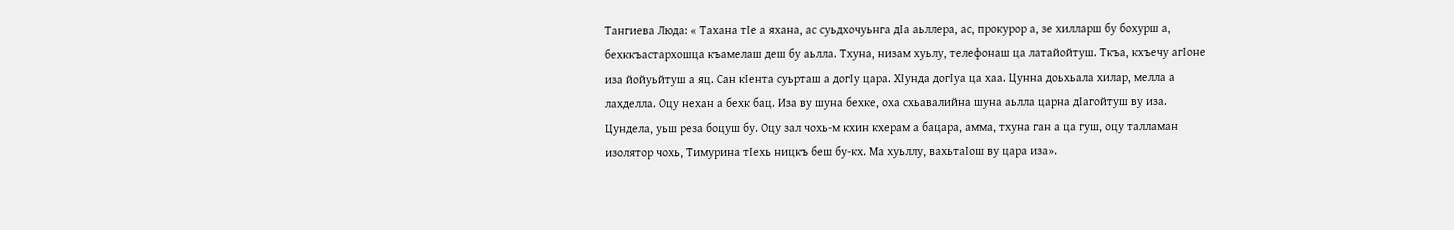Тангиева Люда: « Тахана тIе а яхана, ас суьдхочуьнга дIа аьллера, ас, прокурор а, зе хилларш бу бохурш а, бехккъастархошца къамелаш деш бу аьлла. Тхуна, низам хуьлу, телефонаш ца латайойтуш. Ткъа, кхъечу агIоне иза йойуьйтуш а яц. Сан кIента суьрташ а догIу цара. ХIунда догIуа ца хаа. Цунна доьхьала хилар, мелла а лахделла. Оцу нехан а бехк бац. Иза ву шуна бехке, оха схьавалийна шуна аьлла царна дIагойтуш ву иза. Цундела, уьш реза боцуш бу. Оцу зал чохь-м кхин кхерам а бацара, амма, тхуна ган а ца гуш, оцу талламан изолятор чохь, Тимурина тIехь ницкъ беш бу-кх. Ма хуьллу, вахьтаIош ву цара иза».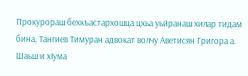Прокурораш бехкъастархошца цхьа уьйранаш хилар тидам бина, Тангиев Тимуран адвокат волчу Аветисян Григора а. Шаьш и хIума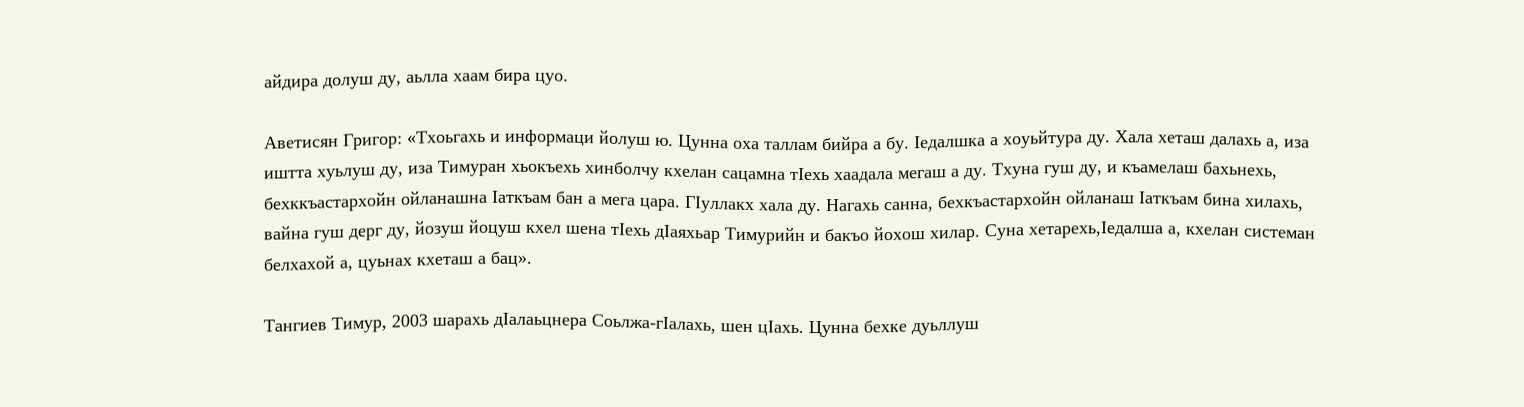айдира долуш ду, аьлла хаам бира цуо.

Аветисян Григор: «Тхоьгахь и информаци йолуш ю. Цунна оха таллам бийра а бу. Iедалшка а хоуьйтура ду. Хала хеташ далахь а, иза иштта хуьлуш ду, иза Тимуран хьокъехь хинболчу кхелан сацамна тIехь хаадала мегаш а ду. Тхуна гуш ду, и къамелаш бахьнехь, бехккъастархойн ойланашна Iаткъам бан а мега цара. ГIуллакх хала ду. Нагахь санна, бехкъастархойн ойланаш Iаткъам бина хилахь, вайна гуш дерг ду, йозуш йоцуш кхел шена тIехь дIаяхьар Тимурийн и бакъо йохош хилар. Суна хетарехь,Iедалша а, кхелан системан белхахой а, цуьнах кхеташ а бац».

Тангиев Тимур, 2003 шарахь дIалаьцнера Соьлжа-гIалахь, шен цIахь. Цунна бехке дуьллуш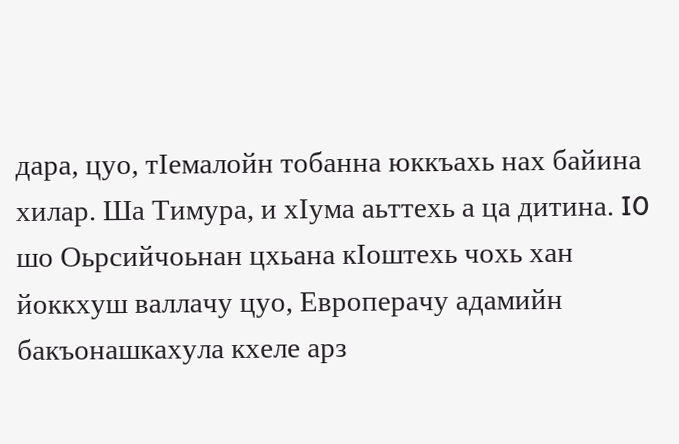дара, цуо, тIемалойн тобанна юккъахь нах байина хилар. Ша Тимура, и хIума аьттехь а ца дитина. I0 шо Оьрсийчоьнан цхьана кIоштехь чохь хан йоккхуш валлачу цуо, Европерачу адамийн бакъонашкахула кхеле арз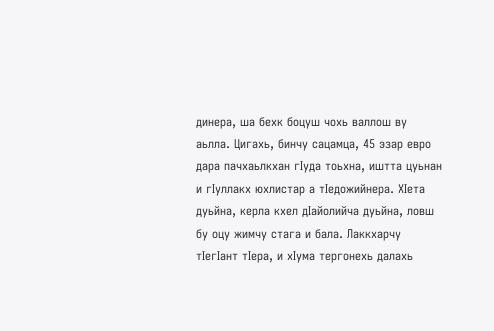динера, ша бехк боцуш чохь валлош ву аьлла. Цигахь, бинчу сацамца, 45 эзар евро дара пачхаьлкхан гIуда тоьхна, иштта цуьнан и гIуллакх юхлистар а тIедожийнера. ХIета дуьйна, керла кхел дIайолийча дуьйна, ловш бу оцу жимчу стага и бала. Лаккхарчу тIегIант тIера, и хIума тергонехь далахь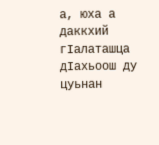а, юха а даккхий гIалаташца дIахьоош ду цуьнан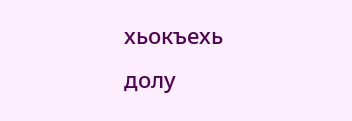хьокъехь долу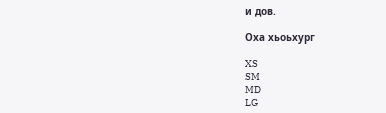и дов.

Оха хьоьхург

XS
SM
MD
LG